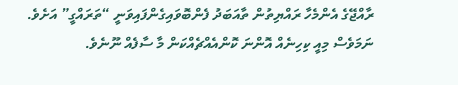ރާއްޖޭގެ އެންމެހާ ރައްޔިތުން ތާއަބަދު ފެންބޮވައިގެންފައިވަނީ “ތަރައްގީ” އަށެވެ.
ނަމަވެސް މިއީ ކިހިނެއް އޮންނަ ކޮންއެއްޗެއްކަން މާ ސާފެއް ނޫނެވެ.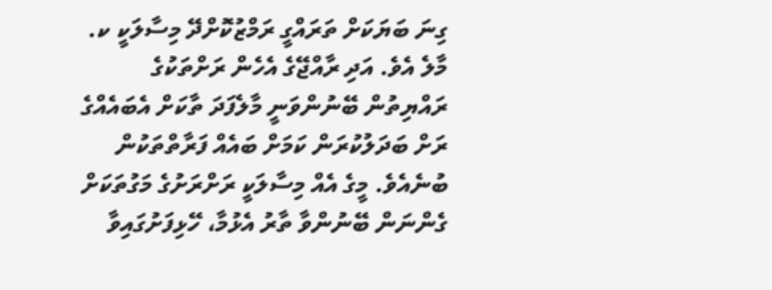ގިނަ ބަޔަކަށް ތަރައްގީ ރަމްޒުކޮށްދޭ މިސާލަކީ ކ. މާލެ އެވެ. އަދި ރާއްޖޭގެ އެހެން ރަށްތަކުގެ ރައްޔިތުން ބޭނުންވަނީ މާލެފަދަ ތާކަށް އެބައެއްގެ ރަށް ބަދަލުކުރަން ކަމަށް ބައެއް ފަރާތްތަކުން ބުނެއެވެ. މީގެ އެއް މިސާލަކީ ރަށްރަށުގެ މަގުތަކަށް ގެންނަން ބޭނުންވާ ތާރު އެޅުމާ، ހޭޅިފަށުގައިވާ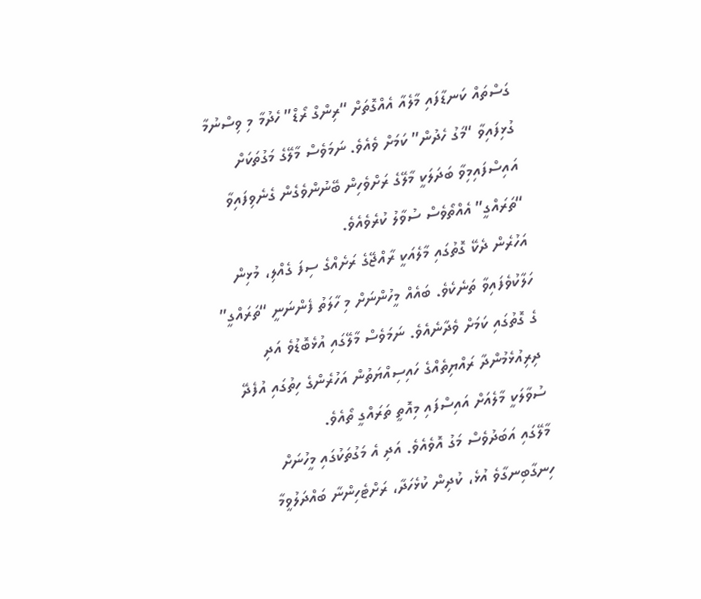ގަސްތައް ކަނޑާފައި މާލެއާ އެއްގޮތަށް “ރިންގް ރޯޑް” ހެދުމާ މި ވިސްނުމާ ގުޅިފައިވާ “މަގު ހެދުން” ކަމަށް ވެއެވެ. ނަމަވެސް މާލޭގެ މަގުތަކަށް އައިސްފައިމިވާ ބަދަލަކީ މާލޭގެ ރަށްވެހިން ބޭނުންވެގެން ގެނެވިފައިވާ “ތަރައްގީ” އެއްތޯވެސް ސުވާލު ކުރެވެއެވެ.
އަހުރެން ދެކޭ ގޮތުގައި މާލެއަކީ ރާއްޖޭގެ ރަށެއްގެ ސިފަ ގެއްލި، މުޅިން ހަލާކުވެފައިވާ ތަނެކެވެ. ބައެއް މީހުންނަށް މި ހާލަތު ފެންނަނީ “ތަރައްގީ” ގެ ގޮތުގައި ކަމަށް ވެދާނެއެވެ. ނަމަވެސް މާލޭގައި އުޅެބޮޑުވެ އަދި ދިރިއުޅެމުންދާ ރައްޔިތެއްގެ ހައިސިއްޔަތުން އަހުރެންގެ ހިތުގައި އުފެދޭ ސުވާލަކީ މާލެއަށް އައިސްފައި މިއޮތީ ތަރައްގީ ތޯއެވެ.
މާލޭގައި އަބަދުވެސް މަގު އޮވެއެވެ. އަދި އެ މަގުތަކުގައި މީހުނަށް ހިނގާބިނގާވެ އުޅެ، ކުދިން ކުޅެހަދާ، ރަށްޓެހިންނާ ބައްދަލުވީމާ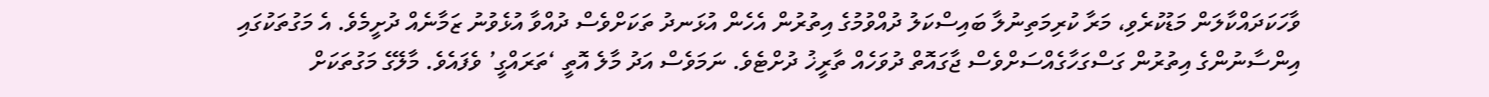ވާހަކަދައްކާލަން މަޑުކުރެވި، މަރާ ކުރިމަތިނުލާ ބައިސްކަލު ދުއްވުމުގެ އިތުރުން އެހެން އުޅަނދު ތަކަށްވެސް ދުއްވާ އުޅެވުނު ޒަމާނެއް ދުށީމެވެ. އެ މަގުތަކުގައި އިންސާނުންގެ އިތުރުން ގަސްގަހާގެއްސަށްވެސް ޖާގައޮތް ދުވަހެއް ތާރީޚު ދުށްޓެވެ. ނަމަވެސް އަދު މާލެ އޮތީ ‘ތަރައްގީ’ ވެފައެވެ. މާލޭގެ މަގުތަކަށް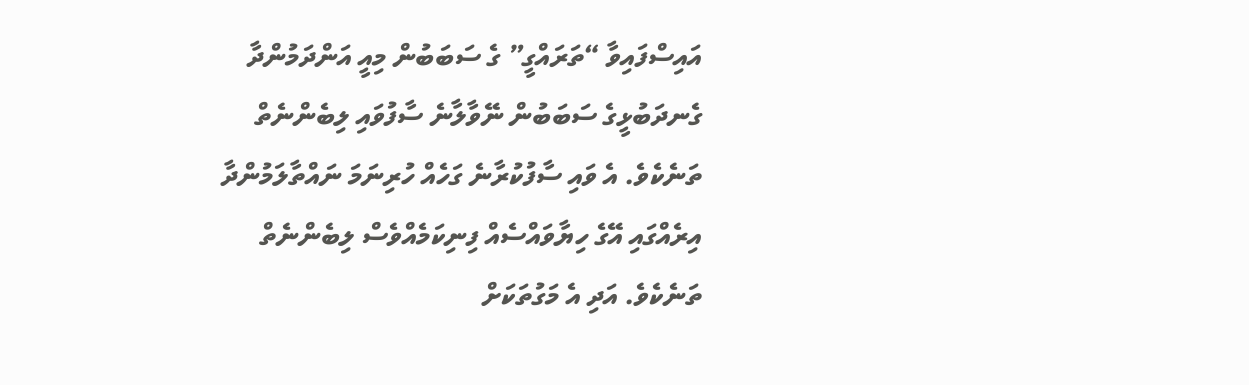އައިސްފައިވާ “ތަރައްގީ” ގެ ސަބަބުން މިއީ އަންދަމުންދާ ގެނދަބުޅީގެ ސަބަބުން ނޭވާލާނެ ސާފުވައި ލިބެންނެތް ތަނެކެވެ. އެ ވައި ސާފުކުރާނެ ގަހެއް ހުރިނަމަ ނައްތާލަމުންދާ އިރެއްގައި އޭގެ ހިޔާވައްސެއް ފިނިކަމެއްވެސް ލިބެންނެތް ތަނެކެވެ. އަދި އެ މަގުތަކަށް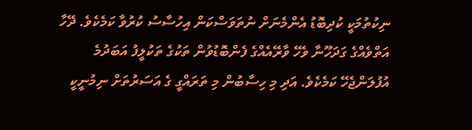ނިކުތުމަކީ ކުދިބޮޑު އެންމެނަށް ނުތަވަސްކަން އިހުސާސު ކުރުވާ ކަމެކެވެ. ދޭހާ އަތްވެއްގެ ގަދަހޫނާ ވެހޭ ވާރޭއެއްގެ ފެންބޮޑުވުން ތަކުގެ ތަކުލީފު އަބަދުމެ އުފުލަންޖެހޭ ކަމެކެވެ. އަދި މި ހިސާބުން މި ތަރައްގީ ގެ އަސަރުތަށް ނިމުނީކީ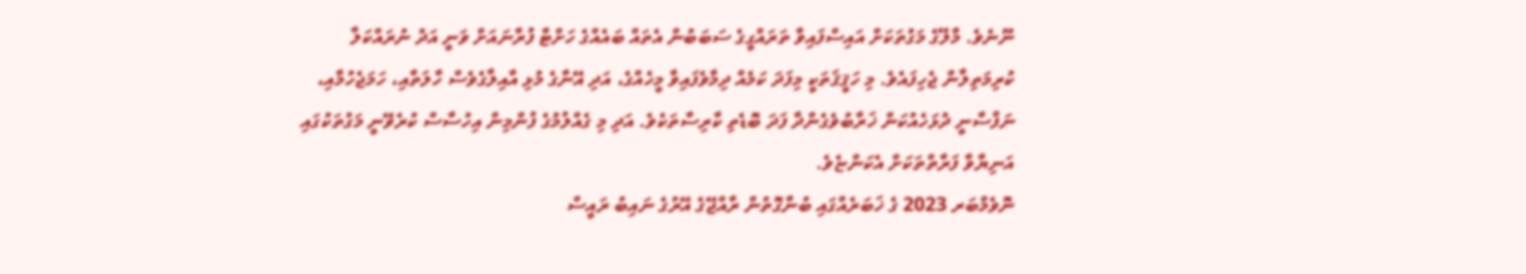ނޫނެވެ. މާލޭގެ މަގުތަކަށް އައިސްފައިވާ ތަރައްގީގެ ސަބަބުން އެތައް ބައެއްގެ ހަށްޓާ ފުރާނައަށް ވަނީ އަދު ނުރައްކަލާ ކުރިމަތިލާން ޖެހިފައެވެ. މި ހަޤީޤަތަކީ މިފަދަ ކަމެއް ދިމާވެފައިވާ މީހެއްގެ، އަދި އޭނާގެ މުޅި އާއިލާގެވެސް ހާލަތާއި، ހަމަޖެހުމާއި، ނަފްސާނީ ދުޅަހެއުކަން ޚަރާބުވެގެންދާ ފަދަ ބޮޑެތި ކާރިސާތަކެވެ. އަދި މި ގެއްލުމުގެ ފުންމިން އިހުސާސް ކުރެވޭނީ މަގުތަކުގައި އަނިޔާވާ ފަރާތްތަކަށް އެކަންޏެވެ.
ނޮވެމްބަރ 2023 ގެ ޚަބަރެއްގައި ބުނާގޮތުން ރާއްޖޭގެ އޭރުގެ ނައިބު ރައީސް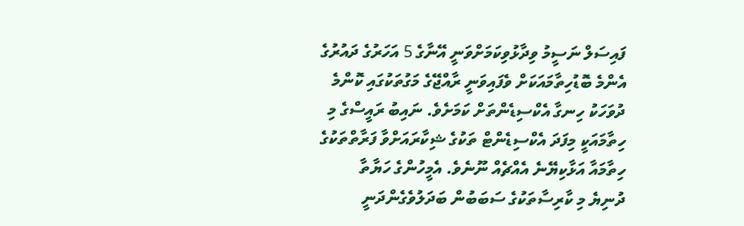ފައިސަލް ނަސީމު ވިދާޅުވިކަމަށްވަނީ އޭނާގެ 5 އަހަރުގެ ދައުރުގެ އެންމެ ބޮޑުހިތާމައަކަށް ވެފައިވަނީ ރާއްޖޭގެ މަގުތަކުގައި ކޮންމެ ދުވަހަކު ހިނގާ އެކްސިޑެންތަށް ކަމަށެވެ. ނައިބު ރައީސްގެ މި ހިތާމައަކީ މިފަދަ އެކްސިޑެންޓް ތަކުގެ ޝިކާރައަށްވާ ފަރާތްތަކުގެ ހިތާމައާ އަޅާކިޔޭނެ އެއްޗެއް ނޫނެވެ. އެމީހުންގެ ހަޔާތާ ދުނިޔެ މި ކާރިސާތަކުގެ ސަބަބުން ބަދަލުވެގެންދަނީ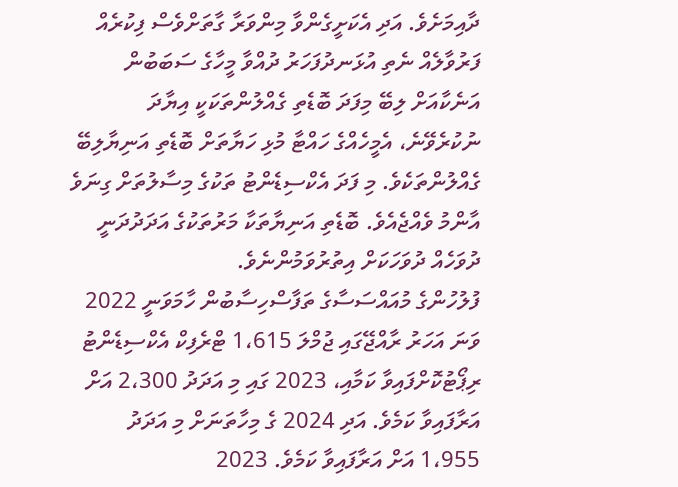ދާއިމަށެވެ. އަދި އެކަށީގެންވާ މިންވަރާ ގާތަށްވެސް ފިކުރެއް ފަރުވާލެއް ނެތި އުޅަނދުފަހަރު ދުއްވާ މީހާގެ ސަބަބުން އަނެކާއަށް ލިބޭ މިފަދަ ބޮޑެތި ގެއްލުންތަކަކީ އިޔާދަ ނުކުރެވޭނެ، އެމީހެއްގެ ހައްޓާ މުޅި ހަޔާތަށް ބޮޑެތި އަނިޔާލިބޭ ގެއްލުންތަކެވެ. މި ފަދަ އެކްސިޑެންޓު ތަކުގެ މިސާލުތަށް ގިނަވެ އާންމު ވެއްޖެއެވެ. ބޮޑެތި އަނިޔާތަކާ މަރުތަކުގެ އަދަދުދަނީ ދުވަހެއް ދުވަހަކަށް އިތުރުވަމުންނެވެ.
ފުލުހުންގެ މުއައްސަސާގެ ތަފާސްހިސާބުން ހާމަވަނީ 2022 ވަނަ އަހަރު ރާއްޖޭގައި ޖުމްލަ 1،615 ޓްރެފިކް އެކްސިޑެންޓު ރިޕޯޓުކޮށްފައިވާ ކަމާއި، 2023 ގައި މި އަދަދު 2،300 އަށް އަރާފައިވާ ކަމެވެ. އަދި 2024 ގެ މިހާތަނަށް މި އަދަދު 1،955 އަށް އަރާފައިވާ ކަމެވެ. 2023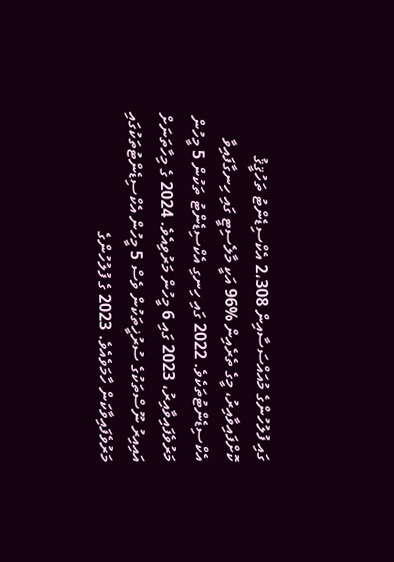ގައި ފުލުހުންގެ މުއައްސަސާއިން 2،308 އެކްސިޑެންޓު ތަހުޤީޤު ކޮށްފައިވާއިރު، މީގެ ތެރެއިން %96 އަކީ މާލެސިޓީ ގައި ހިނގާފައިވާ އެކްސިޑެންޓުތަކެވެ. 2022 ގައި ހިނގި އެކްސިޑެންޓު ތަކުން 5 މީހުން މަރުވެފައިވާއިރު، 2023 ގައި 6 މީހުން މަރުވިއެވެ. 2024 ގެ މިހާތަނަށް އައިއިރު ނޫސްތަކުގެ ސުރުޚީތަކުން ވެސް 5 މީހުން އެކްސިޑެންޓުތަކުގައި މަރުވެފައިވާކަން ހާމަވެއެވެ. 2023 ގެ ފުލުހުންގެ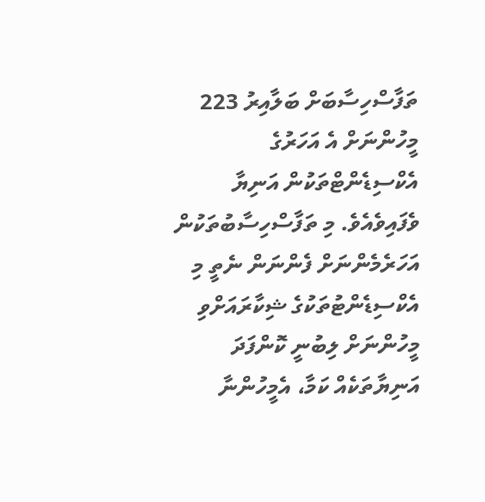ތަފާސްހިސާބަށް ބަލާއިރު 223 މީހުންނަށް އެ އަހަރުގެ އެކްސިޑެންޓްތަކުން އަނިޔާ ވެފައިވެއެވެ. މި ތަފާސްހިސާބުތަކުން އަހަރެމެންނަށް ފެންނަން ނެތީ މި އެކްސިޑެންޓުތަކުގެ ޝިކާރައަށްވި މީހުންނަށް ލިބުނީ ކޮންފަދަ އަނިޔާތަކެއް ކަމާ، އެމީހުންނާ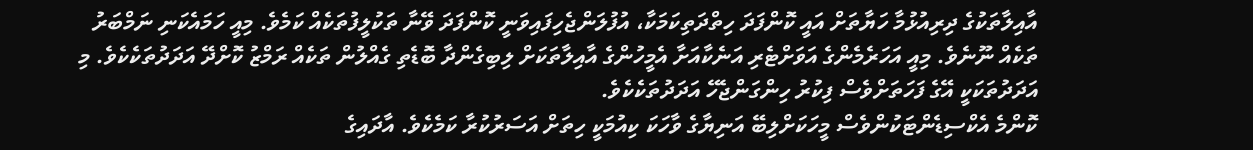އާއިލާތަކުގެ ދިރިއުޅުމާ ހަޔާތަށް އައީ ކޮންފަދަ ހިތްދަތިކަމަކާ، އުފުލަންޖެހިފައިވަނީ ކޮންފަދަ ވޭނާ ތަކުލީފުތަކެއް ކަމެވެ. މިއީ ހަމައެކަނި ނަމްބަރު ތަކެއް ނޫނެވެ. މިއީ އަހަރެމެންގެ އަވަށްޓެރި އަނެކާއަށާ އެމީހުންގެ އާއިލާތަކަށް ލިބިގެންދާ ބޮޑެތި ގެއްލުން ތަކެއް ރަމްޒު ކޮށްދޭ އަދަދުތަކެކެވެ. މި އަދަދުތަކަކީ އޭގެ ފަހަތަށްވެސް ފިކުރު ހިންގަންޖެހޭ އަދަދުތަކެކެވެ.
ކޮންމެ އެކްސިޑެންޓަކުންވެސް މީހަކަށްލިބޭ އަނިޔާގެ ވާހަކަ ކިއުމަކީ ހިތަށް އަސަރުކުރާ ކަމެކެވެ. އާދައިގެ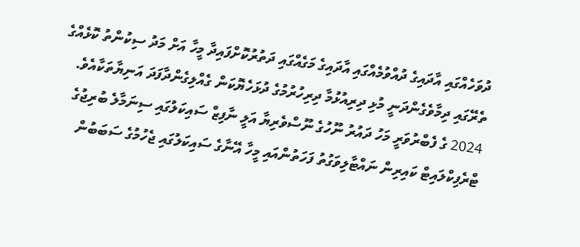ދުވަހެއްގައި އާދައިގެ ދުއްވުމެއްގައި އާދައިގެ މަގެއްގައި ދަތުރުކޮށްފައިދާ މީހާ އަށް މަދު ސިކުންތު ކޮޅެއްގެ ތެރޭގައި ދިމާވެގެންދަނީ މުޅި ދިރިއުޅުމާ ދިރިހުރުމުގެ ދުޅަހެޔޮކަން ގެއްލިގެންދާފަދަ އަނިޔާތަކާއެވެ. 2024 ގެ ފެބްރުވަރީ މަހު ދައުރު ނޫހުގެ ނޫސްވެރިޔާ އަލީ ނާފިޒް ސައިކަލުގައި ސިނަމާލެ ބުރިޖުގެ ޓްރެފިކްލައިޓް ކައިރިން ނައްޓާލިވަގުތު ފަހަތުންއައި މީހާ އޭނާގެ ސައިކަލުގައި ޖެހުމުގެ ސަބަބުން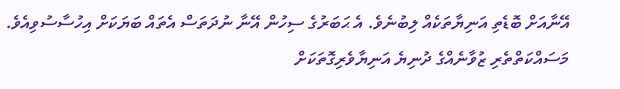އޭނާއަށް ބޮޑެތި އަނިޔާތަކެއް ލިބުނެވެ. އެ ޙަބަރުގެ ސިހުން އޭނާ ނުދަތަސް އެތައް ބަޔަކަށް އިހުސާސުވިއެވެ. މަސައްކަތްތެރި ޒުވާނެއްގެ ދުނިޔެ އަނިޔާވެރިގޮތަކަށް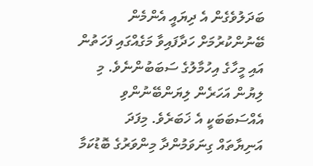ބަދަލުވެގެން އެ ދިޔައީ އެންމެން ބޭނުންކުރުމަށް ހަދާފައިވާ މަގެއްގައި ފަހަތުން އައި މީހާގެ އިހުމާލުގެ ސަބަބުންނެވެ. މި ލިޔުން އަހަރެން ލިޔަންބޭނުންވި އެއްސަބަބަކީ އެ ޚަބަރެވެ. މިފަދަ އަނިޔާތައް ގިނަވަމުންދާ މިންވަރުގެ ބޮޑުކަމާ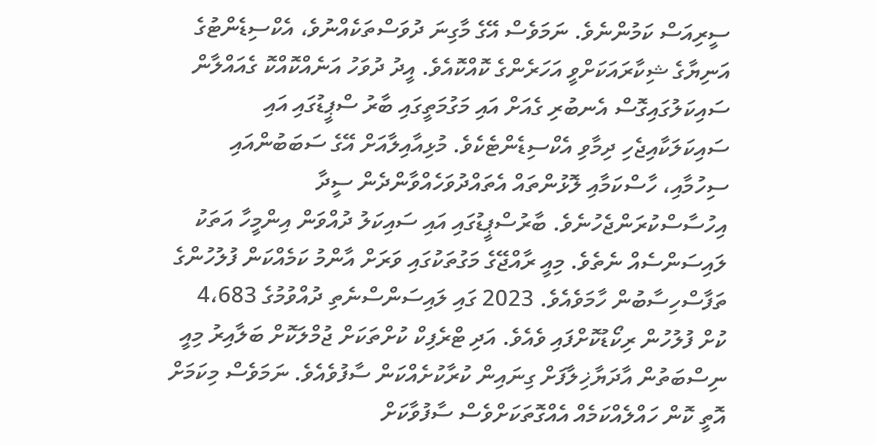ސީރިއަސް ކަމުންނެވެ. ނަމަވެސް އޭގެ މާގިނަ ދުވަސްތަކެއްނުވެ، އެކްސިޑެންޓުގެ އަނިޔާގެ ޝިކާރައަކަށްވީ އަހަރެންގެ ކޮއްކޮއެވެ. އީދު ދުވަހު އަނެއްކޮއްކޮ ގެއައްލާން ސައިކަލުގައިގޮސް އެނބުރި ގެއަށް އައި މަގުމަތީގައި ބާރު ސްޕީޑުގައި އައި ސައިކަލަކާއިޖެހި ދިމާވި އެކްސިޑެންޓެކެވެ. މުޅިއާއިލާއަށް އޭގެ ސަބަބުންއައި ސިހުމާއި، ހާސްކަމާއި ލޮޅުންތައް އެތައްދުވަހެއްވާންދެން ސީދާ އިހުސާސްކުރަންޖެހުނެވެ. ބާރުސްޕީޑުގައި އައި ސައިކަލު ދުއްވަން އިންމީހާ އަތަކު ލައިސަންސެއް ނެތެވެ. މިއީ ރާއްޖޭގެ މަގުތަކުގައި ވަރަށް އާންމު ކަމެއްކަން ފުލުހުންގެ ތަފާސްހިސާބުން ހާމަވެއެވެ. 2023 ގައި ލައިސަންސްނެތި ދުއްވުމުގެ 4،683 ކުށް ފުލުހުން ރިކޯޑުކޮށްފައި ވެއެވެ. އަދި ޓްރެފިކް ކުށްތަކަށް ޖުމްލަކޮށް ބަލާއިރު މިއީ ނިސްބަތުން އާދަޔާޚިލާފަށް ގިނައިން ކުރާކުށެއްކަން ސާފުވެއެވެ. ނަމަވެސް މިކަމަށް އޮތީ ކޮން ހައްލެއްކަމެއް އެއްގޮތަކަށްވެސް ސާފުވާކަށް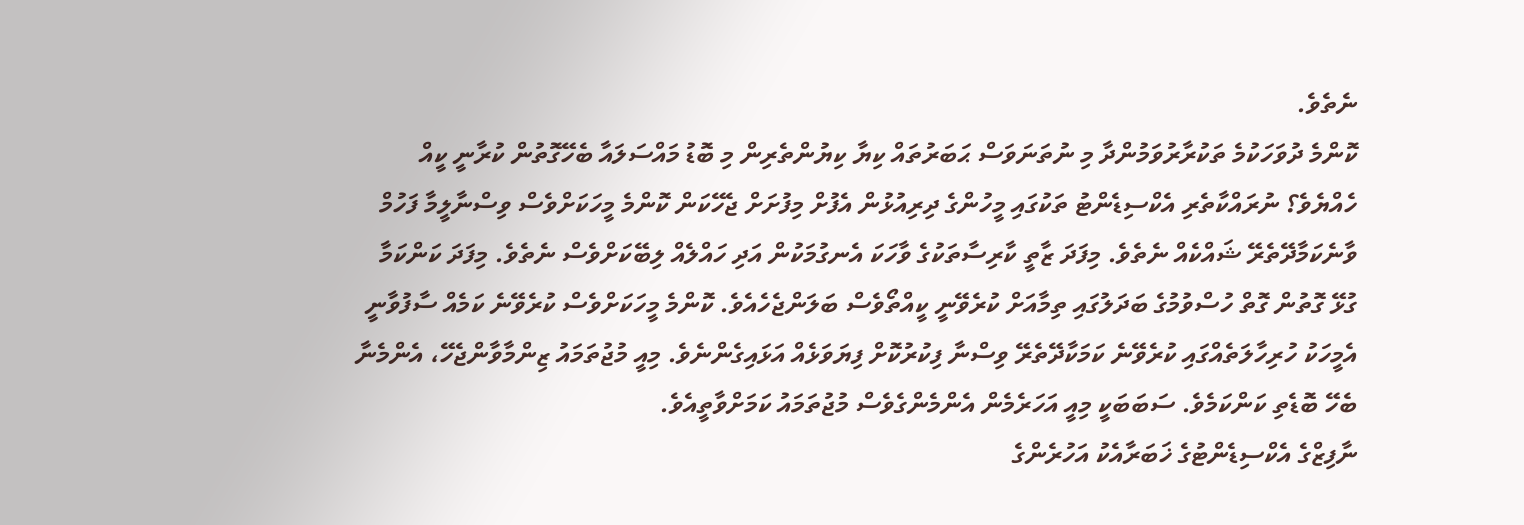ނެތެވެ.
ކޮންމެ ދުވަހަކުމެ ތަކުރާރުވަމުންދާ މި ނުތަނަވަސް ޙަބަރުތައް ކިޔާ ކިޔުންތެރިން މި ބޮޑު މައްސަލައާ ބެހޭގޮތުން ކުރާނީ ކީއް ހެއްޔެވެ؟ ނުރައްކާތެރި އެކްސިޑެންޓު ތަކުގައި މީހުންގެ ދިރިއުޅުން އެފުށް މިފުށަށް ޖެހޭކަން ކޮންމެ މީހަކަށްވެސް ވިސްނާލީމާ ފަހުމް ވާނެކަމާދޭތެރޭ ޝައްކެއް ނެތެވެ. މިފަދަ ޒާތީ ކާރިސާތަކުގެ ވާހަކަ އެނގުމަކުން އަދި ހައްލެއް ލިބޭކަށްވެސް ނެތެވެ. މިފަދަ ކަންކަމާ ގުޅޭ ގޮތުން ގޮތް ހުސްވުމުގެ ބަދަލުގައި ތިމާއަށް ކުރެވޭނީ ކީއްތޯވެސް ބަލަންޖެހެއެވެ. ކޮންމެ މީހަކަށްވެސް ކުރެވޭނެ ކަމެއް ސާފުވާނީ އެމީހަކު ހުރިހާލަތެއްގައި ކުރެވޭނެ ކަމަކާދޭތެރޭ ވިސްނާ ފިކުރުކޮށް ފިޔަވަޅެއް އަޅައިގެންނެވެ. މިއީ މުޖުތަމައު ޒިންމާވާންޖެހޭ، އެންމެނާ ބެހޭ ބޮޑެތި ކަންކަމެވެ. ސަބަބަކީ މިއީ އަހަރެމެން އެންމެންގެވެސް މުޖުތަމައު ކަމަށްވާތީއެވެ.
ނާފިޒްގެ އެކްސިޑެންޓުގެ ޚަބަރާއެކު އަހުރެންގެ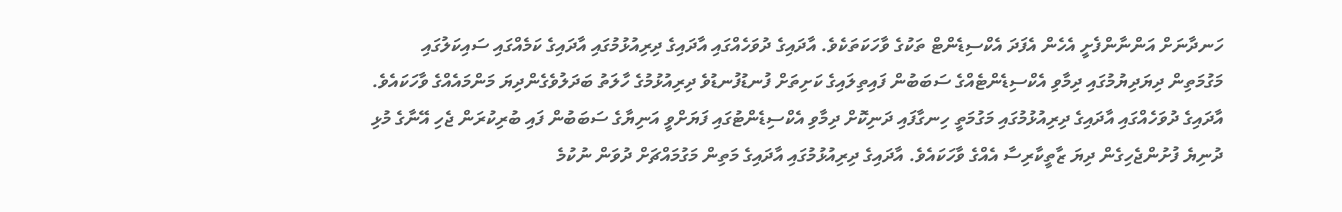ހަނދާނަށް އަންނާންފެށީ އެހެން އެފަދަ އެކްސިޑެންޓް ތަކުގެ ވާހަކަތަކެވެ. އާދައިގެ ދުވަހެއްގައި އާދައިގެ ދިރިއުޅުމުގައި އާދައިގެ ކަމެއްގައި ސައިކަލުގައި މަގުމަތިން ދިޔަދިޔުމުގައި ދިމާވި އެކްސިޑެންޓެއްގެ ސަބަބުން ފައިތިލައިގެ ކަށިތަށް ފުނޑުފުނޑުވެ ދިރިއުޅުމުގެ ހާލަތު ބަދަލުވެގެންދިޔަ މަންމައެއްގެ ވާހަކައެވެ. އާދައިގެ ދުވަހެއްގައި އާދައިގެ ދިރިއުޅުމުގައި މަގުމަތީ ހިނގާފައި ދަނިކޮށް ދިމާވި އެކްސިޑެންޓުގައި ފަޔަށްވީ އަނިޔާގެ ސަބަބުން ފައި ބުރިކުރަން ޖެހި އޭނާގެ މުޅި ދުނިޔެ ފުށުންޖެހިގެން ދިޔަ ޒާތީކާރިސާ އެއްގެ ވާހަކައެވެ. އާދައިގެ ދިރިއުޅުމުގައި އާދައިގެ މަތިން މަގުމައްޗަށް ދުވަން ނުކުމެ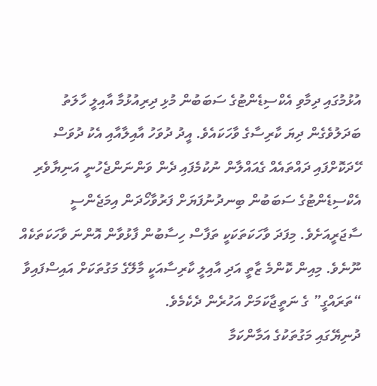އުޅުމުގައި ދިމާވި އެކްސިޑެންޓުގެ ސަބަބުން މުޅި ދިރިއުޅުމާ އާއިލީ ހާލަތު ބަދަލުވެގެން ދިޔަ ކާރިސާގެ ވާހަކައެވެ. އީދު ދުވަހު އާއިލާއާއި އެކު ދުވަސް ހޭދަކޮށްފައި ދައްތައެއް ގެއައްލާން ނުކުމެފައި ދެން ވަންނަންޖެހުނީ އަނިޔާވެރި އެކްސިޑެންޓުގެ ސަބަބުން ބިނދުނުފަޔަށް ފަރުވާހޯދަން އިމަޖެންސީ ސާޖަރީއަށެވެ. މިފަދަ ވާހަކަތަކަކީ ތަފާސް ހިސާބުން ފާޅުވާން އޮންނަ ވާހަކަތަކެއް ނޫނެވެ. މިއިން ކޮންމެ ޒާތީ އަދި އާއިލީ ކާރިސާއަކީ މާލޭގެ މަގުތަކަށް އައިސްފައިވާ “ތަރައްގީ” ގެ ނަތީޖާކަމަށް އަހުރެން ދެކެމެވެ.
ދުނިޔޭގައި މަގުތަކުގެ އަމާންކަމާ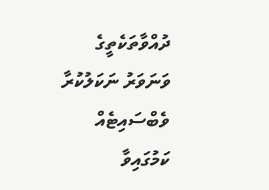ދުއްވާތަކެތީގެ ވަނަވަރު ނަކަލުކުރާ ވެބްސައިޓެއް ކަމުގައިވާ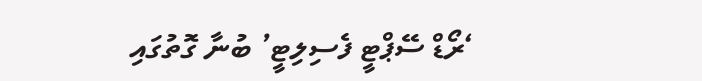‘ރޯޑް ސޭޕްޓީ ފެސިލިޓީ’ ބުނާ ގޮތުގައި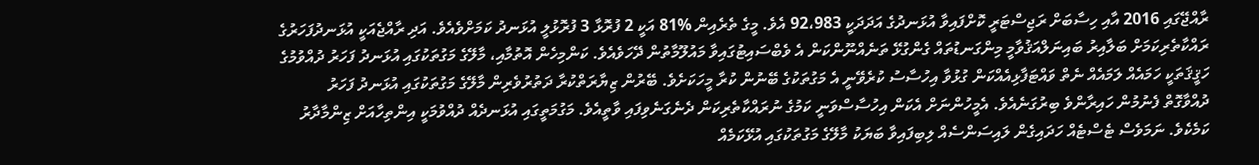ރާއްޖޭގައި 2016 އާއި ހިސާބަށް ރަޖިސްޓަރީ ކޮށްފައިވާ އުޅަނދުގެ އަދަދަކީ 92،983 އެވެ. މީގެ ތެރެއިން %81 އަކީ 2 ފުރޮޅާ 3 ފުރޮޅުލީ އުޅަނދު ކަމަށްވެއެވެ. އަދި ރާއްޖެއަކީ އުޅަނދުފަހަރުގެ ރައްކާތެރިކަމަށް ބަލާއިރު ބައިނަލްއަޤުވާމީ މިންގަނޑުތައް ގެންގުޅޭ ތަނެއްނޫންކަން އެ ވެބްސައިޓުގައިވާ މައުލޫމާތުން ދޭހަވެއެވެ. ކަންމިހެން އޮތުމާއި، މާލޭގެ މަގުތަކުގައި އުޅަނދު ފަހަރު ދުއްވުމުގެ ހަޤީޤަތަކީ ހަމައެއް ލަމައެއް ނެތް ވައްޓަފާޅިއެއްކަން ގުޅުވާ އިހުސާސު ކުރެވޭނީ އެ މަގުތަކުގެ ބޭނުން ކުރާ މީހަކަށެވެ. ބޭރުން ޒިޔާރަތްކުރާ ދަތުރުވެރިން މާލޭގެ މަގުތަކުގައި އުޅަނދު ފަހަރު ދުއްވާގޮތް ފެނުމުން ހައިރާންވެ ބިރުގަނެއެވެ. އެމީހުންނަށް އެކަން އިހުސާސްވަނީ ކަމުގެ ނުރައްކާތެރިކަން ދެނެގަނެވިފައި ވާތީއެވެ. މަގުމަތީގައި އުޅަނދެއް ދުއްވުމަކީ އިންތިހާއަށް ޒިންމާދާރު ކަމެކެވެ. ނަމަވެސް ޓެސްޓެއް ހަދައިގެން ލައިސަންސެއް ލިބިފައިވާ ބަޔަކު މާލޭގެ މަގުތަކުގައި އުޅޭކަމެއް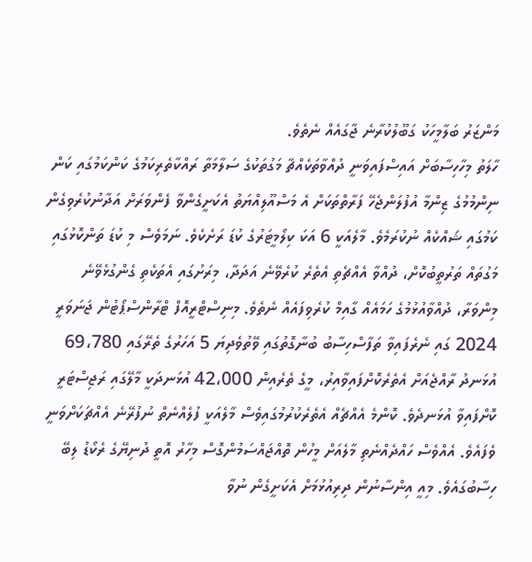މަންޒަރު ބަލާމީހަކު ގަބޫލުކުރާނެ ޖާގައެއް ނެތެވެ.
ހާލަތު މިހާހިސާބަށް އައިސްފައިވަނީ ދުއްވާތަކެއްޗާ މަގުތަކުގެ ސަލާމަތާ ރައްކާތެރިކަމުގެ ކަންކަމުގައި ކަން ނިންމުމުގެ ޒިންމާ އުފުލަންޖެހޭ ފަރާތްތަކަށް އެ މަސްއޫލިއްޔަތު އެކަށީގެންވާ ފެންވަރަށް އަދާނުކުރެވިގެން ކަމުގައި ޝައްކެއް ނުކުރަމެވެ. މާލެއަކީ 6 އަކަ ކިލޯމީޓަރުގެ ކުޑަ ރަށެކެވެ. ނަމަވެސް މި ކުޑަ ތަންކޮޅުގައި މަގުތައް ތަރުތީބުކޮށް، ދުއްވާ އެއްޗެތި އެތެރެ ކުރެވޭނެ އަދަދާ، މިރަށުގައި އެތަކެތި ގެންގުޅެވޭނެ މިންވަރާ، ދުއްވާއުޅުމުގެ ހަމައެއް ގާއިމް ކުރެވިފައެއް ނެތެވެ. މިނިސްޓްރީއޮފް ޓްރާންސްޕޯޓުން ޖަނަވަރީ 2024 ގައި ނެރެފައިވާ ތަފާސްހިސާބު ބުނާގޮތުގައި ވޭތުވެދިޔަ 5 އަހަރުގެ ތެރޭގައި 69،780 އުޅަނދު ރާއްޖެއަށް އެތެރެކޮށްފައިވާއިރު، މީގެ ތެރެއިން 42،000 އުޅަނދަކީ މާލޭގައި ރަޖިސްޓަރީ ކޮށްފައިވާ އުޅަނދެވެ. ކޮންމެ އެއްޗެއް އެތެރެކުރުމުގައިވެސް މާލެއަކީ ފުލެއްނެތް ނުފުރޭނެ އެއްޗަކަށްވަނީ ވެފައެވެ. އެއްވެސް ހައްދެއްނެތި މާލެއަށް މީހުން ތޮއްޖައްސަމުންގޮސް މިހާރު އޮތީ ދުނިޔޭގެ ރެކޯޑު ލިބޭ ހިސާބުގައެވެ. މިއީ އިންސާނުން ދިރިއުޅުމަށް އެކަށީގެން ނުވާ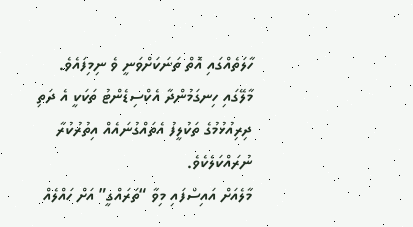ހާލަތެއްގައި އޮތް ތަނަކަށްވަނީ ވެ ނިމިފައެވެ. މާލޭގައި ހިނގަމުންދާ އެކްސިޑެންޓު ތަކަކީ އެ ދަތި ދިރިއުޅުމުގެ ތަކުލީފު އެތައްގުނައެއް އިތުރުކުރާ ނުރައްކަލެކެވެ.
މާލެއަށް އައިސްފައި މިވާ “ތަރައްގީ” އަށް ހައްލެއް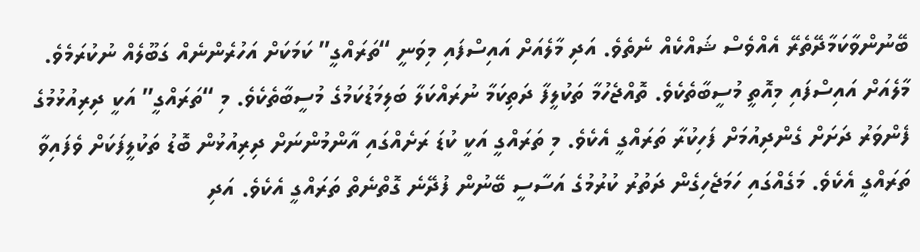ބޭނުންވާކަމާދޭތެރޭ އެއްވެސް ޝައްކެއް ނެތެވެ. އަދި މާލެއަށް އައިސްފައި މިވަނީ “ތަރައްގީ” ކަމަކަށް އަހުރެންނެއް ގަބޫލެއް ނުކުރަމެވެ. މާލެއަށް އައިސްފައި މިއޮތީ މުސީބާތެކެވެ. ތޮއްޖެހުމާ ތަކުލީފާ ދަތިކަމާ ނުރައްކަލާ ބަލިމަޑުކަމުގެ މުސީބާތެކެވެ. މި “ތަރައްގީ” އަކީ ދިރިއުޅުމުގެ ފެންވަރު ދަށަށް ގެންދިއުމަށް ފަހިކުރާ ތަރައްގީ އެކެވެ. މި ތަރައްގީ އަކީ ކުޑަ ރަށެއްގައި އާންމުންނަށް ދިރިއުޅުން ބޮޑު ތަކުލީފަކަށް ވެފައިވާ ތަރައްގީ އެކެވެ. މަގެއްގައި ހަމަޖެހިގެން ދަތުރު ކުރުމުގެ އަސާސީ ބޭނުން ފުދޭނެ ގޮތްނެތް ތަރައްގީ އެކެވެ. އަދި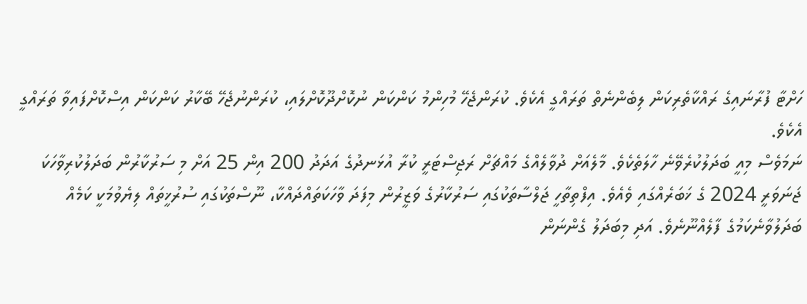ހަށްޓާ ފުރާނައިގެ ރައްކާތެރިކަން ލިބެންނެތް ތަރައްގީ އެކެވެ. ކުރަންޖެހޭ މުހިންމު ކަންކަން ނުކޮށްދޫކޮށްލައި، ކުރަންނުޖެހޭ ބޭކާރު ކަންކަން އިސްކޮށްފައިވާ ތަރައްގީ އެކެވެ.
ނަމަވެސް މިއީ ބަދަލުކުރެވޭނެ ހާލަތެކެވެ. މާލެއަށް ދުވާލެއްގެ މައްޗަށް ރަޖިސްޓަރީ ކުރާ އުޅަނދުގެ އަދަދު 200 އިން 25 އަށް މި ސަރުކާރުން ބަދަލުކުރިވާހަކަ ޖަނަވަރީ 2024 ގެ ޚަބަރެއްގައި ވެއެވެ. އިފްތިތާހީ ޖަލްސާތަކުގައި ސަރުކާރުގެ ވަޒީރުން މިފަދަ ވާހަކަތައްދައްކާ، ނޫސްތަކުގައި ސުރުޚީތައް ލިޔެވުމަކީ ކަމެއް ބަދަލުވާނެކަމުގެ ފާލެއްނޫނެވެ. އަދި މިބަދަލު ގެންނަން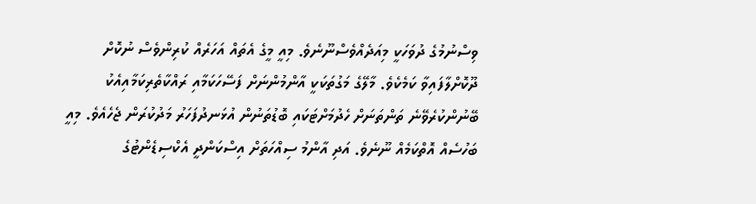ވިސްނުމުގެ ދުވަހަކީ މިއަދެއްވެސްނޫނެވެ. މިއީ މީގެ އެތައް އަހަރެއް ކުރިންވެސް ނުކޮށް ދޫކޮށްލާފައިވާ ކަމެކެވެ. މާލޭގެ މަގުތަކަކީ އާންމުންނަށް ފަސޭހަކަމާއި ރައްކާތެރިކަމާއިއެކު ބޭނުންކުރެވޭނެ ތަންތަނަށް ހެދުމަށްޓަކައި ބޮޑުތަނުން އުޅަނދުފަހަރު މަދުކުރަން ޖެހެއެވެ. މިއީ ބަހުސެއް އޮތްކަމެއް ނޫނެވެ. އަދި އާންމު ސިއްހަތަށް އިސްކަންދީ އެކްސިޑެންޓުގެ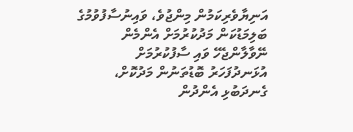އަނިޔާވެރިކަމުން މިންޖުވެ، ވައިނުސާފުވުމުގެ ބަލިމަޑުކަން މަދުކުރުމަށް އެންމެން ނޭވާލާންޖެހޭ ވައި ސާފުކުރުމަށް އުޅަނދުފަހަރު ބޮޑުތަނުން މަދުކޮށް، ގެނދަބުޅި އެންދުން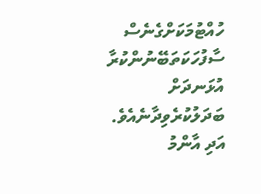ހުއްޓުމަކަށްގެނެސް ސާފުހަކަތަބޭނުންކުރާ އުޅަނދަށް ބަދަލުކުރެވިދާނެއެވެ. އަދި އާންމު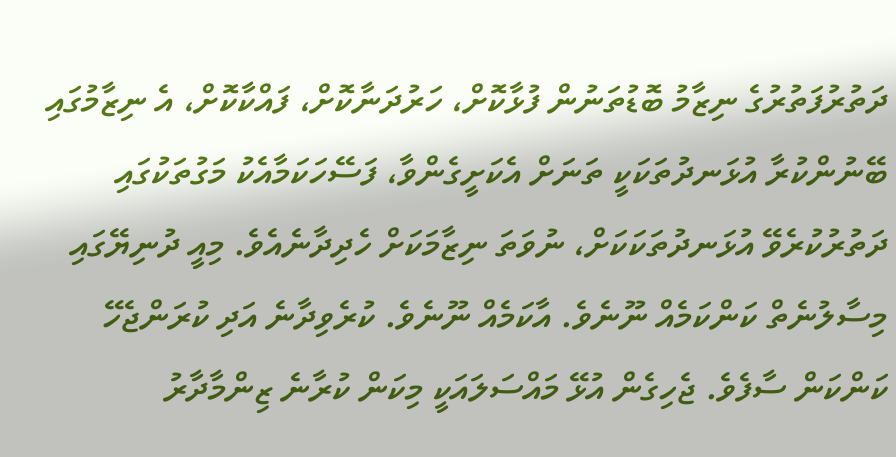ދަތުރުފަތުރުގެ ނިޒާމު ބޮޑުތަނުން ފުޅާކޮށް، ހަރުދަނާކޮށް، ފައްކާކޮށް، އެ ނިޒާމުގައި ބޭނުންކުރާ އުޅަނދުތަކަކީ ތަނަށް އެކަށީގެންވާ، ފަސޭހަކަމާއެކު މަގުތަކުގައި ދަތުރުކުރެވޭ އުޅަނދުތަކަކަށް، ނުވަތަ ނިޒާމަކަށް ހެދިދާނެއެވެ. މިއީ ދުނިޔޭގައި މިސާލުނެތް ކަންކަމެއް ނޫނެވެ. އާކަމެއް ނޫނެވެ. ކުރެވިދާނެ އަދި ކުރަންޖެހޭ ކަންކަން ސާފެވެ. ޖެހިގެން އުޅޭ މައްސަލައަކީ މިކަން ކުރާނެ ޒިންމާދާރު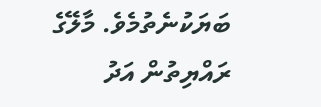ބަޔަކުނެތުމެވެ. މާލޭގެ ރައްޔިތުން އަދު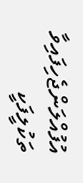އުފުއްލަންޖެހިފައިވާ ތަކުލީފަކީ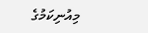މިއުނިކަމުގެ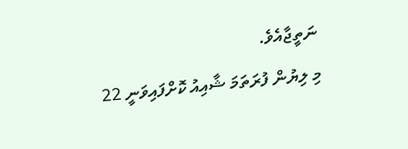ނަތީޖާއެވެ.
މި ލިޔުން ފުރަތަމަ ޝާއިއު ކޮށްފައިވަނީ 22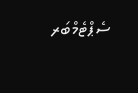ސެޕްޓެމްބަރ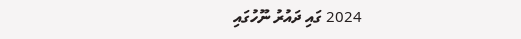2024 ގައި ދައުރު ނޫހުގައި